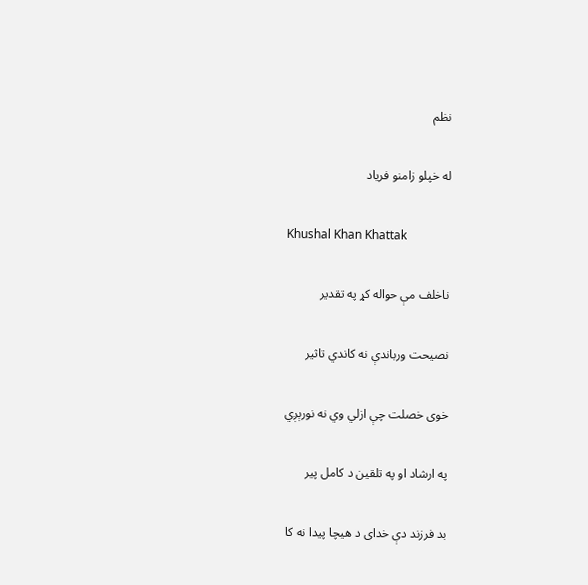نظم

له خپلو زامنو فرياد

Khushal Khan Khattak

ناخلف مې حواله کړ په تقدير

نصيحت ورباندې نه کاندي تاثير

خوی خصلت چې ازلي وي نه نورېږي

په ارشاد او په تلقين د کامل پير

بد فرزند دې خدای د هيچا پيدا نه کا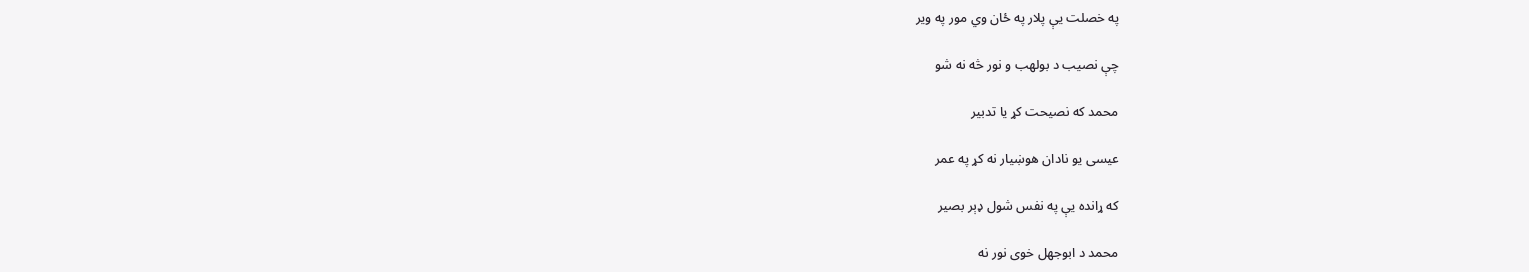په خصلت يې پلار په ځان وي مور په وير

چې نصيب د بولهب و نور څه نه شو

محمد که نصيحت کړ يا تدبير

عيسی يو نادان هوښيار نه کړ په عمر

که ړانده يې په نفس شول ډېر بصير

محمد د ابوجهل خوی نور نه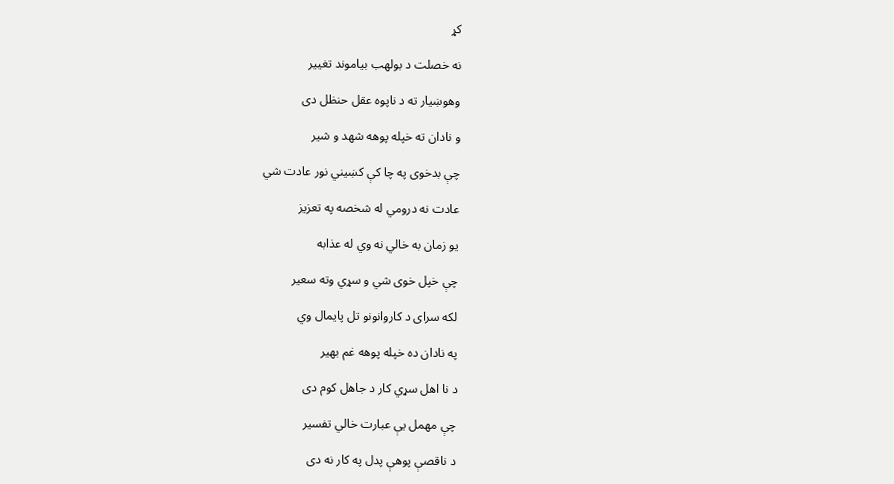کړ

نه خصلت د بولهب بياموند تغيير

وهوښيار ته د ناپوه عقل حنظل دی

و نادان ته خپله پوهه شهد و شير

چې بدخوی په چا کې کښيني نور عادت شي

عادت نه درومي له شخصه په تعزيز

يو زمان به خالي نه وي له عذابه

چې خپل خوی شي و سړي وته سعير

لکه سرای د کاروانونو تل پايمال وي

په نادان ده خپله پوهه غم بهير

د نا اهل سړي کار د جاهل کوم دی

چې مهمل يې عبارت خالي تفسير

د ناقصې پوهې پدل په کار نه دی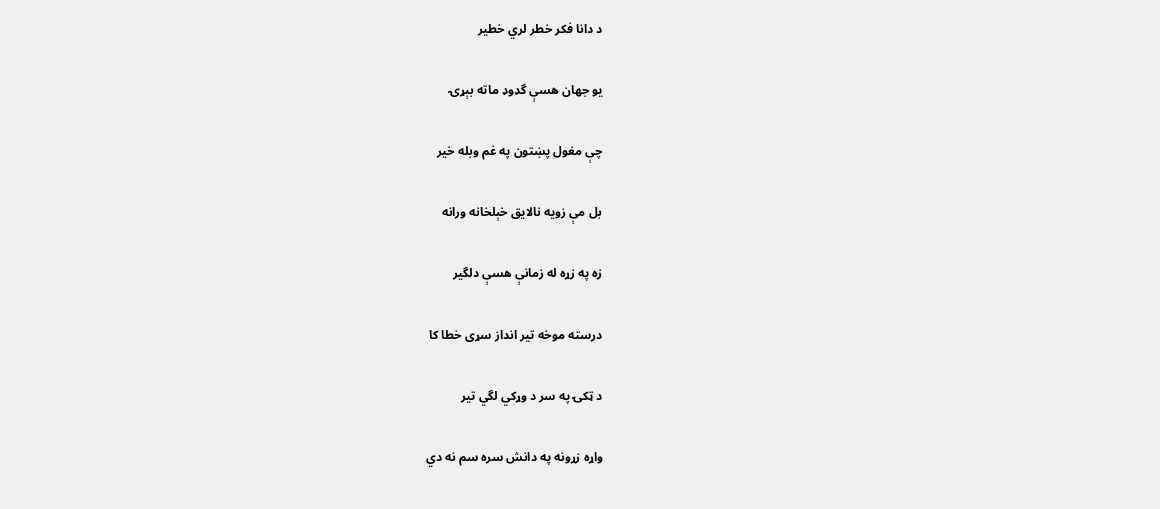د دانا فکر خطر لري خطير

يو جهان هسې گډوډ ماته بېړۍ

چې مغول پښتون په غم وبله خير

بل مې زويه نالايق خېلخانه ورانه

زه په زړه له زمانې هسې دلگير

درسته موخه تير انداز سړی خطا کا

د ټکۍ په سر د وړکي لگي تير

واړه زړونه په دانش سره سم نه دي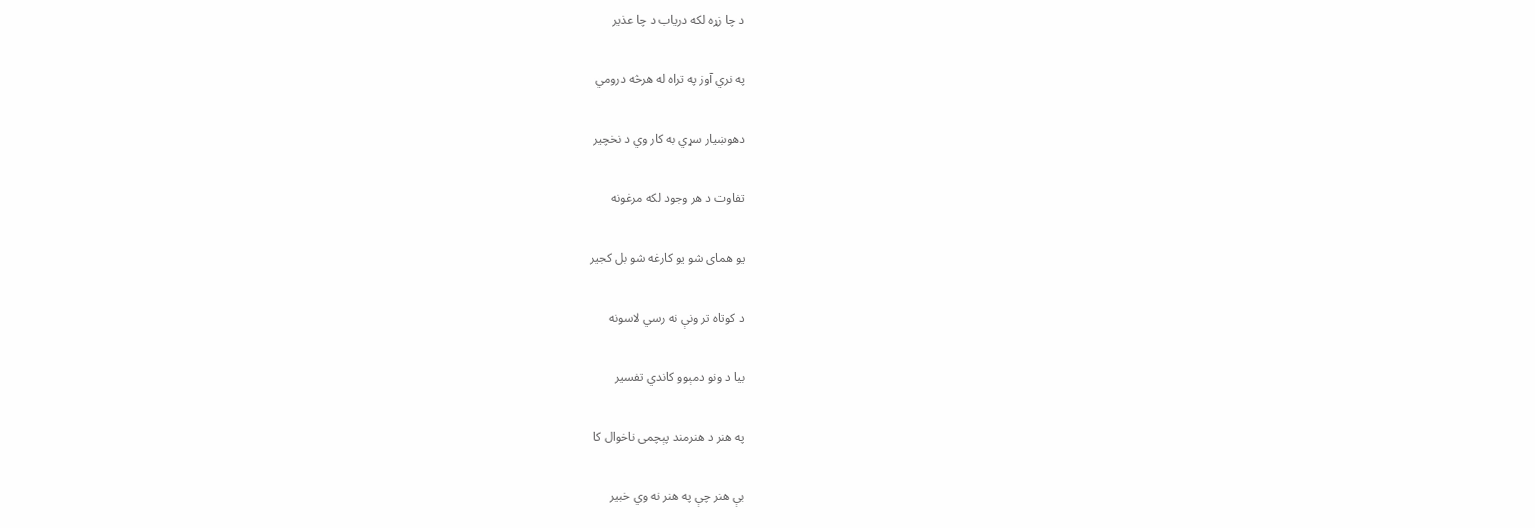د چا زړه لکه درياب د چا عذير

په نري آوز په تراه له هرڅه درومي

دهوښيار سړي به کار وي د نخچير

تفاوت د هر وجود لکه مرغونه

يو همای شو يو کارغه شو بل کجير

د کوتاه تر ونې نه رسي لاسونه

بيا د ونو دمېوو کاندي تفسير

په هنر د هنرمند پېچمی ناخوال کا

بې هنر چې په هنر نه وي خبير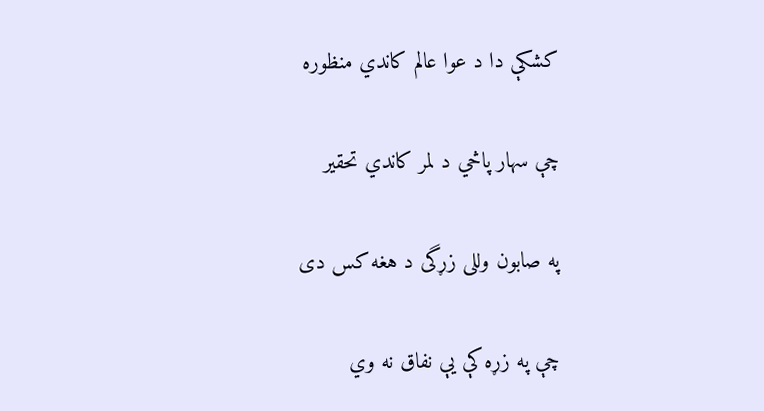کشکې دا د عوا عالم کاندي منظوره

چې سهار پاڅي د لمر کاندي تحقير

په صابون وللی زړگی د هغه کس دی

چې په زړه کې يې نفاق نه وي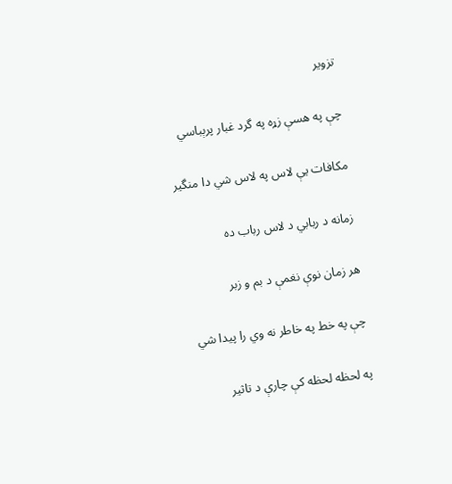تزوير

چې په هسې زړه په گرد غبار پرېباسي

مکافات يې لاس په لاس شي دا منگير

زمانه د ربابي د لاس رباب ده

هر زمان نوې نغمې د بم و زبر

چې په خط په خاطر نه وي را پيدا شي

په لحظه لحظه کې چارې د تاثير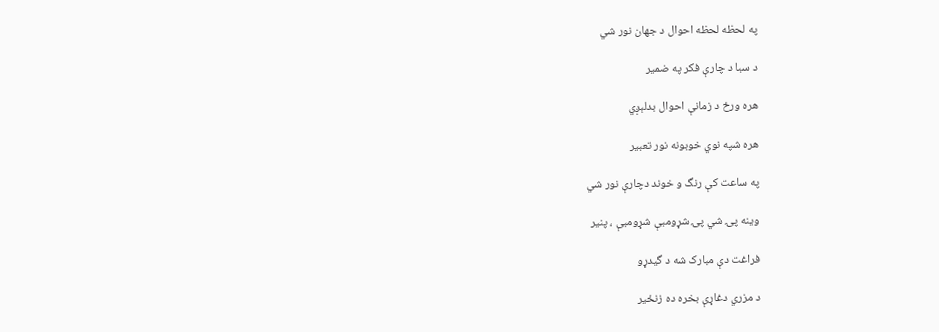په لحظه لحظه احوال د جهان نور شي

د سبا د چارې فکر په ضمير

هره ورځ د زمانې احوال بدلېږي

هره شپه نوي خوبونه نور تعبير

په ساعت کې رنگ و خوند دچارې نور شي

وينه پۍ شي پۍ شړومبې شړومبې ، پنير

فراغت دې مبارک شه د گيدړو

د مزري دغاړې بخره ده زنځير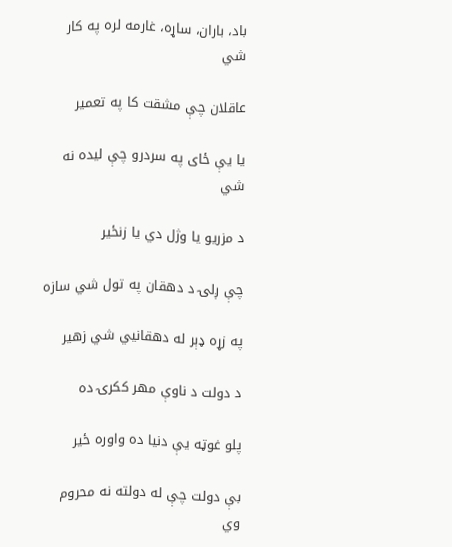باد، باران، ساړه، غارمه لره په کار شي

عاقلان چې مشقت کا په تعمير

يا يې ځای په سردرو چې ليده نه شي

د مزريو يا وژل دي يا زنځير

چې ږلۍ د دهقان په تول شي سازه

په زړه ډېر له دهقانيي شي زهير

د دولت د ناوې مهر ککرۍ ده

پلو غوټه يې دنيا ده واوره ځير

بې دولت چې له دولته نه محروم وي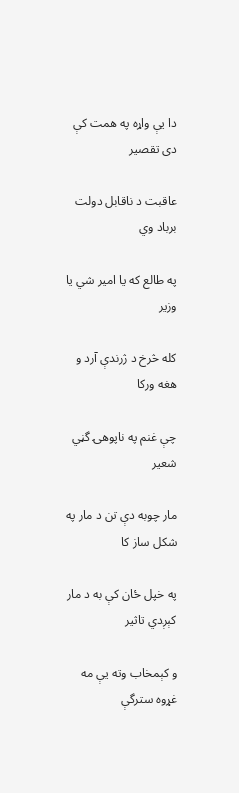دا يې واړه په همت کې دی تقصير

عاقبت د ناقابل دولت برباد وي

په طالع که يا امير شي يا وزير

کله څرخ د ژرندې آرد و هغه ورکا

چې غنم په ناپوهۍ گڼي شعير

مار چوبه دې تن د مار په شکل ساز کا

په خپل ځان کې به د مار کېږدي تاثير

و کېمخاب وته يې مه غړوه سترگې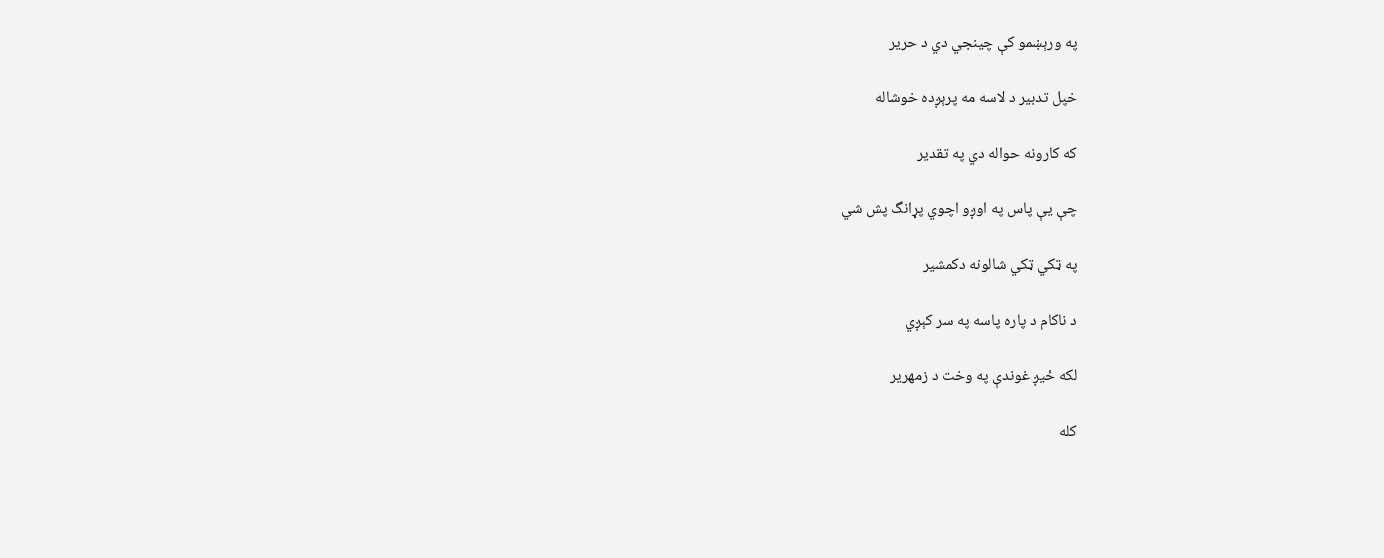په ورېښمو کې چينجي دي د حرير

خپل تدبير د لاسه مه پرېږده خوشاله

که کارونه حواله دي په تقدير

چې يې پاس په اوږو اچوي پړانگ پش شي

په ټکي ټکي شالونه دکمشير

د ناکام د پاره پاسه په سر کېږي

لکه ځيږ غوندې په وخت د زمهرير

کله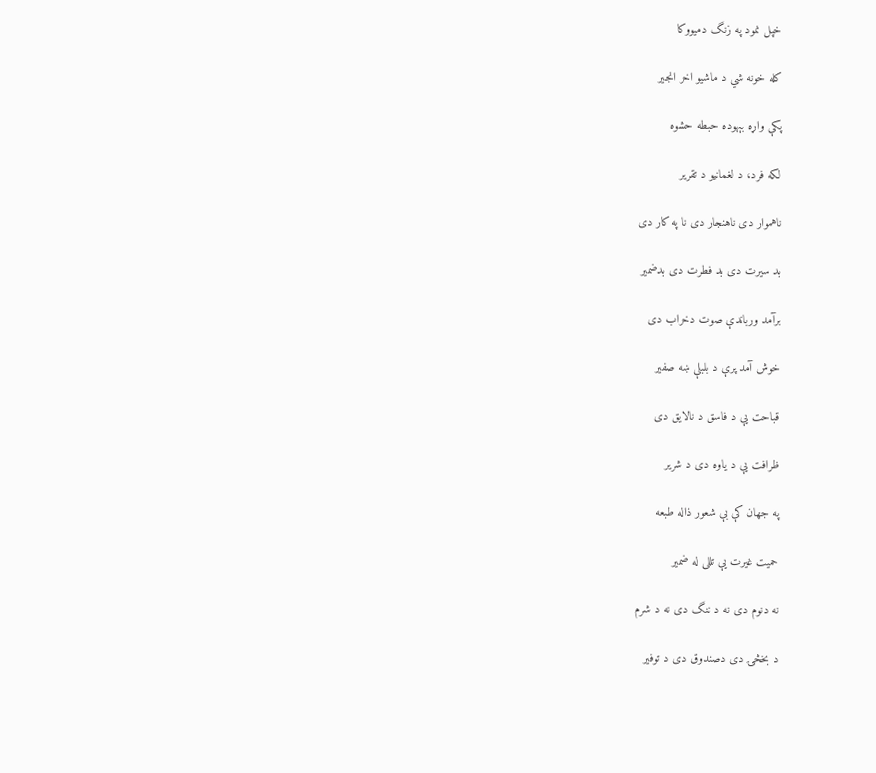خپل نمود په زنگ دميووکا

کله خونه شي د ماشيو اخر انجير

پکې واړه بېهوده حبطه حشوه

لکه فرد، د لغمانيو د تقرير

ناهموار دی ناهنجار دی نا په کار دی

بد سيرت دی بد فطرت دی بدضمير

برآمد ورباندې صوت دخراب دی

خوش آمد پرې د بلبلې ښه صفير

قباحت يې د فاسق د نالايق دی

ظرافت يې د ياوه دی د شرير

په جهان کې بې شعور ذاله طبعه

حميت غيرت يې تللی له ضمير

نه دنوم دی نه د ننگ دی نه د شرم

د بخڅۍ دی دصندوق دی د توفير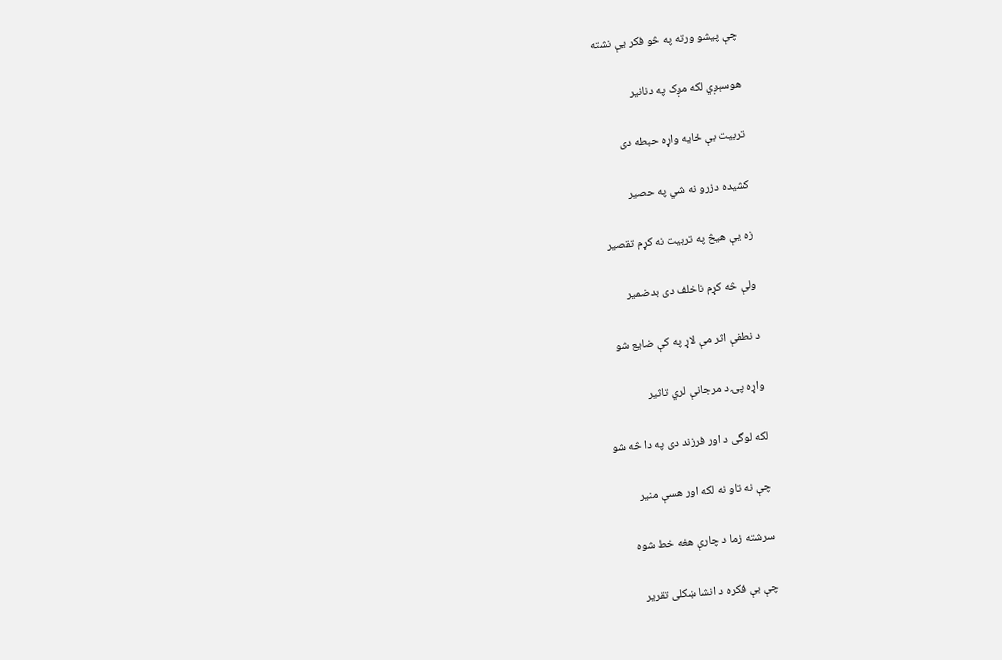چې پيشو ورته په څو فکر يې نشته

هوسېږي لکه مږک په دنانير

تربيت بې ځايه واړه حبطه دی

کشيده دزرو نه شي په حصير

زه يې هيڅ په تربيت نه کړم تقصير

ولې څه کړم ناخلف دی بدضمير

د نطفې اثر مې لاړ په کې ضايع شو

واړه پۍ د مرجانې لري تاثير

لکه لوگی د اور فرزند دی په دا څه شو

چې نه تاو نه لکه اور هسې منير

سرشته زما د چارې هغه خط شوه

چې بې فکره د انشا ښکلی تقرير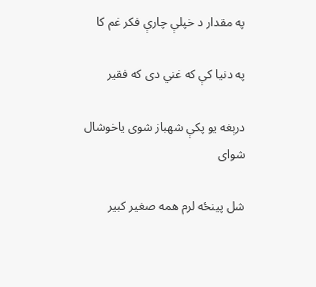په مقدار د خپلې چارې فکر غم کا

په دنيا کې که غني دی که فقير

درېغه يو پکې شهباز شوی ياخوشال شوای

شل پينځه لرم همه صغير کبير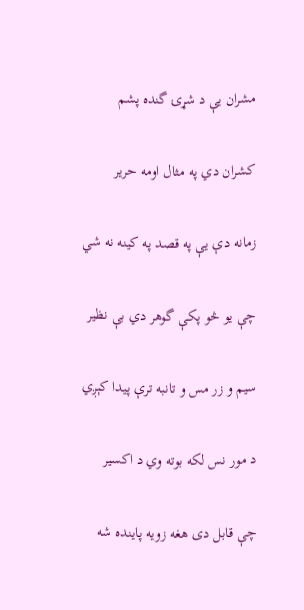مشران يې د شړۍ گنده پشم

کشران دي په مثال اومه حرير

زمانه دې يې په قصد په کينه نه شي

چې يو څو پکې گوهر دي بې نظير

سيم و زر مس و تانبه ترې پيدا کېږي

د مور نس لکه بوته وي د اکسير

چې قابل دی هغه زويه پاينده شه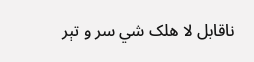ناقابل لا هلک شي سر و تېر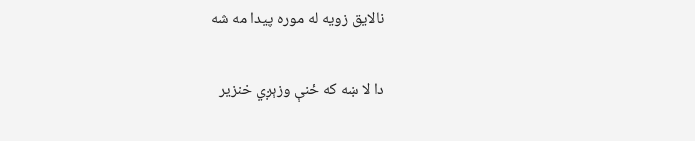نالايق زويه له موره پيدا مه شه

دا لا ښه که ځنې وزېږي خنزير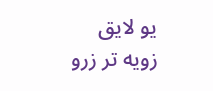يو لايق زويه تر زرو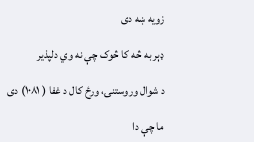زويه ښه دی

ډېر به څه کا څوک چې نه وي دلپذير

د شوال وروستنۍ، ورځ کال د غفا ( ١٠٨١) دی

ما چې دا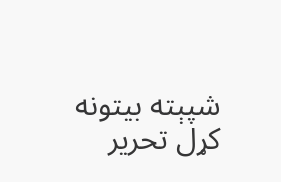شپېته بيتونه کړل تحرير